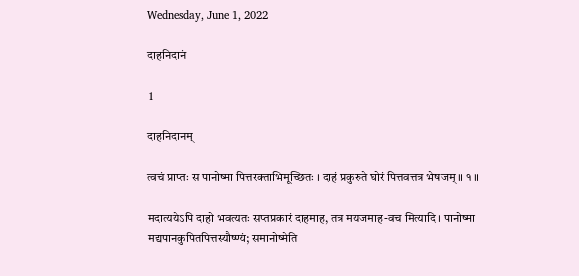Wednesday, June 1, 2022

दाहनिदानं

 1

दाहनिदानम्

त्वचं प्राप्तः स पानोष्मा पित्तरक्ताभिमूच्छितः । दाहं प्रकुरुते घोरं पित्तवत्तत्र भेषजम् ॥ १ ॥

मदात्ययेऽपि दाहो भवत्यतः सप्तप्रकारं दाहमाह, तत्र मयजमाह-वच मित्यादि । पानोष्मा मद्यपानकुपितपित्तस्यौष्ण्यं; समानोष्मेति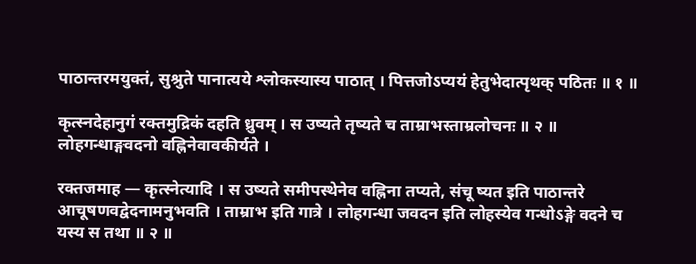पाठान्तरमयुक्तं, सुश्रुते पानात्यये श्लोकस्यास्य पाठात् । पित्तजोऽप्ययं हेतुभेदात्पृथक् पठितः ॥ १ ॥

कृत्स्नदेहानुगं रक्तमुद्रिकं दहति ध्रुवम् । स उष्यते तृष्यते च ताम्राभस्ताम्रलोचनः ॥ २ ॥
लोहगन्धाङ्गवदनो वह्निनेवावकीर्यते ।

रक्तजमाह — कृत्स्नेत्यादि । स उष्यते समीपस्थेनेव वह्निना तप्यते, संचू ष्यत इति पाठान्तरे आचूषणवद्वेदनामनुभवति । ताम्राभ इति गात्रे । लोहगन्धा जवदन इति लोहस्येव गन्धोऽङ्गे वदने च यस्य स तथा ॥ २ ॥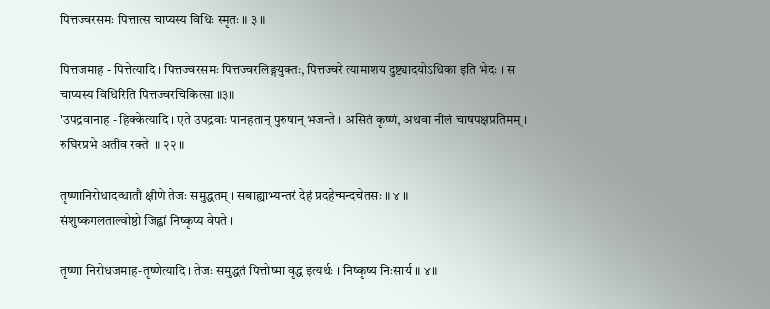पित्तज्वरसमः पित्तात्स चाप्यस्य विधिः स्मृतः ॥ ३ ॥

पित्तजमाह - पित्तेत्यादि । पित्तज्वरसमः पित्तज्वरलिङ्गयुक्तः, पित्तज्वरे त्यामाशय दुष्ट्यादयोऽधिका इति भेदः । स चाप्यस्य विधिरिति पित्तज्वरचिकित्सा ॥३॥
'उपद्रवानाह - हिक्केत्यादि । एते उपद्रवाः पानहतान् पुरुषान् भजन्ते । असितं कृष्णं, अथवा नीलं चाषपक्षप्रतिमम् । रुघिरप्रभे अतीव रक्ते  ॥ २२ ॥

तृष्णानिरोधादव्धातौ क्षीणे तेजः समुद्धतम् । सबाह्याभ्यन्तरं देहं प्रदहेन्मन्दचेतसः ॥ ४ ॥
संशुष्कगलताल्वोष्ठो जिह्वां निष्कृप्य वेपते ।

तृष्णा निरोधजमाह-तृष्णेत्यादि । तेजः समुद्धतं पित्तोष्मा वृद्ध इत्यर्थः । निष्कृष्य निःसार्य ॥ ४॥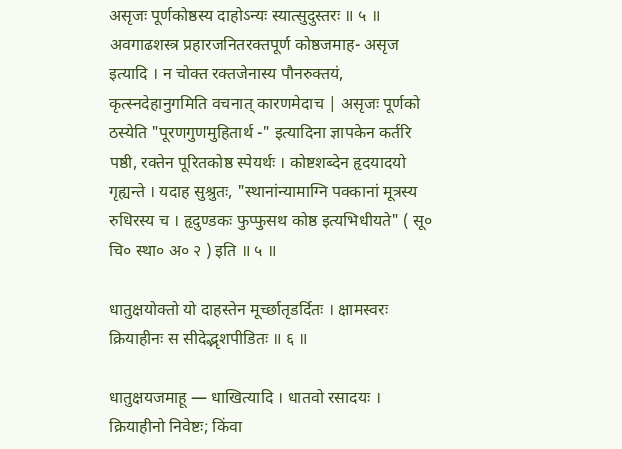असृजः पूर्णकोष्ठस्य दाहोऽन्यः स्यात्सुदुस्तरः ॥ ५ ॥
अवगाढशस्त्र प्रहारजनितरक्तपूर्ण कोष्ठजमाह- असृज इत्यादि । न चोक्त रक्तजेनास्य पौनरुक्तयं, कृत्स्नदेहानुगमिति वचनात् कारणमेदाच | असृजः पूर्णको ठस्येति "पूरणगुणमुहितार्थ -" इत्यादिना ज्ञापकेन कर्तरि पष्ठी, रक्तेन पूरितकोष्ठ स्पेयर्थः । कोष्टशब्देन हृदयादयो गृह्यन्ते । यदाह सुश्रुतः, "स्थानांन्यामाग्नि पक्कानां मूत्रस्य रुधिरस्य च । हृदुण्डकः फुप्फुसथ कोष्ठ इत्यभिधीयते" ( सू० चि० स्था० अ० २ ) इति ॥ ५ ॥

धातुक्षयोक्तो यो दाहस्तेन मूर्च्छातृडर्दितः । क्षामस्वरः क्रियाहीनः स सीदेद्भृशपीडितः ॥ ६ ॥

धातुक्षयजमाहू — धाखित्यादि । धातवो रसादयः । क्रियाहीनो निवेष्टः; किंवा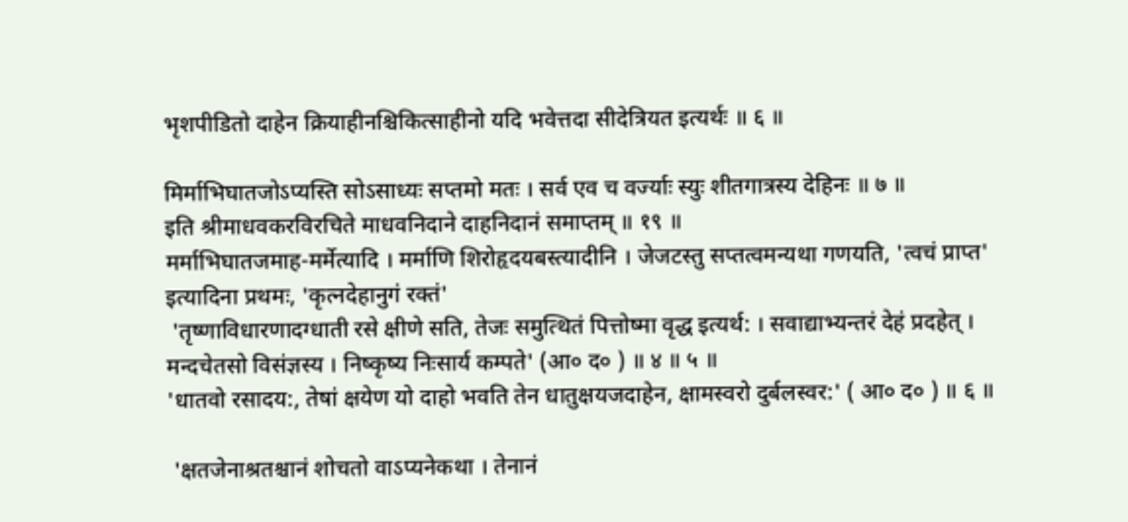भृशपीडितो दाहेन क्रियाहीनश्चिकित्साहीनो यदि भवेत्तदा सीदेत्रियत इत्यर्थः ॥ ६ ॥

मिर्माभिघातजोऽप्यस्ति सोऽसाध्यः सप्तमो मतः । सर्व एव च वर्ज्याः स्युः शीतगात्रस्य देहिनः ॥ ७ ॥
इति श्रीमाधवकरविरचिते माधवनिदाने दाहनिदानं समाप्तम् ॥ १९ ॥
मर्माभिघातजमाह-मर्मेत्यादि । मर्माणि शिरोहृदयबस्त्यादीनि । जेजटस्तु सप्तत्वमन्यथा गणयति, 'त्वचं प्राप्त' इत्यादिना प्रथमः, 'कृत्नदेहानुगं रक्तं'
 'तृष्णाविधारणादग्धाती रसे क्षीणे सति, तेजः समुत्थितं पित्तोष्मा वृद्ध इत्यर्थ: । सवाद्याभ्यन्तरं देहं प्रदहेत् । मन्दचेतसो विसंज्ञस्य । निष्कृष्य निःसार्य कम्पते' (आ० द० ) ॥ ४ ॥ ५ ॥
'धातवो रसादय:, तेषां क्षयेण यो दाहो भवति तेन धातुक्षयजदाहेन, क्षामस्वरो दुर्बलस्वर:' ( आ० द० ) ॥ ६ ॥

 'क्षतजेनाश्रतश्चानं शोचतो वाऽप्यनेकथा । तेनानं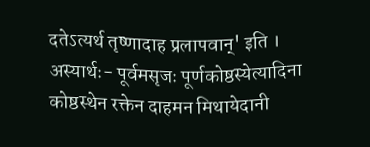दतेऽत्यर्थ तृष्णादाह प्रलापवान्' इति । अस्यार्थः- पूर्वमसृजः पूर्णकोष्ठस्येत्यादिना कोष्ठस्थेन रक्तेन दाहमन मिथायेदानी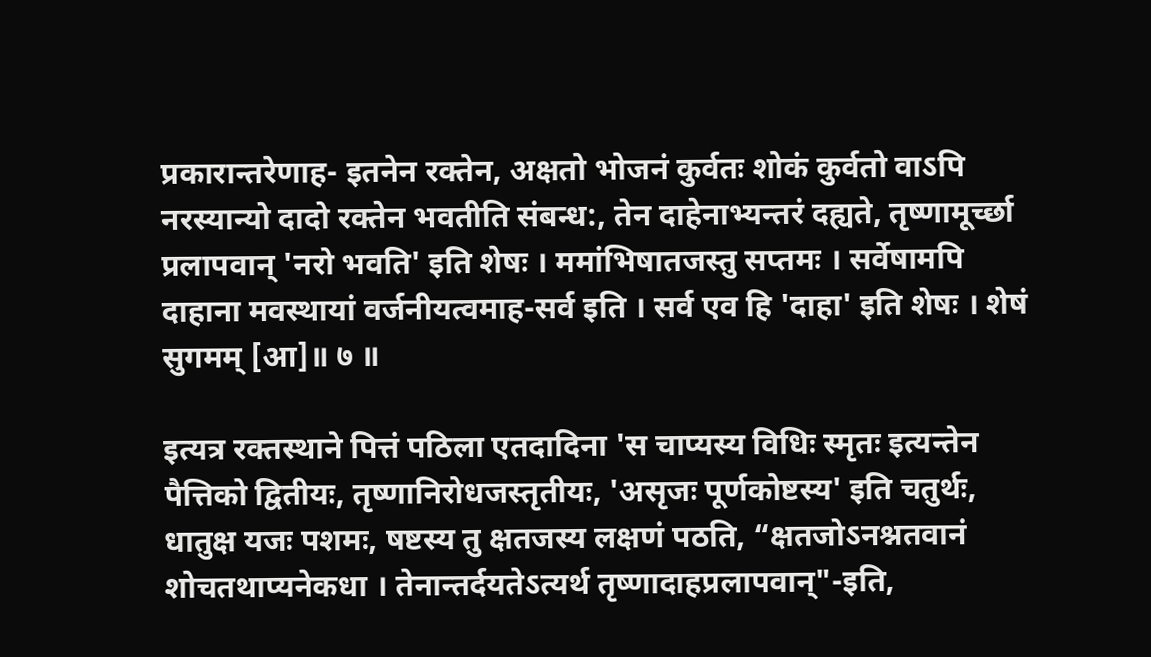प्रकारान्तरेणाह- इतनेन रक्तेन, अक्षतो भोजनं कुर्वतः शोकं कुर्वतो वाऽपि नरस्यान्यो दादो रक्तेन भवतीति संबन्ध:, तेन दाहेनाभ्यन्तरं दह्यते, तृष्णामूर्च्छा प्रलापवान् 'नरो भवति' इति शेषः । ममांभिषातजस्तु सप्तमः । सर्वेषामपि दाहाना मवस्थायां वर्जनीयत्वमाह-सर्व इति । सर्व एव हि 'दाहा' इति शेषः । शेषं सुगमम् [आ]॥ ७ ॥

इत्यत्र रक्तस्थाने पित्तं पठिला एतदादिना 'स चाप्यस्य विधिः स्मृतः इत्यन्तेन पैत्तिको द्वितीयः, तृष्णानिरोधजस्तृतीयः, 'असृजः पूर्णकोष्टस्य' इति चतुर्थः, धातुक्ष यजः पशमः, षष्टस्य तु क्षतजस्य लक्षणं पठति, “क्षतजोऽनश्नतवानं शोचतथाप्यनेकधा । तेनान्तर्दयतेऽत्यर्थ तृष्णादाहप्रलापवान्"-इति,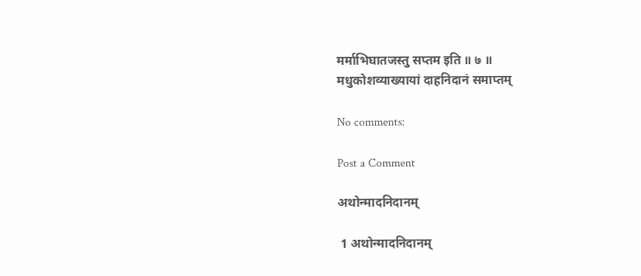मर्माभिघातजस्तु सप्तम इति ॥ ७ ॥
मधुकोशव्याख्यायां दाहनिदानं समाप्तम्

No comments:

Post a Comment

अथोन्मादनिदानम्

 1 अथोन्मादनिदानम्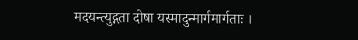मदयन्त्युद्गता दोषा यस्मादुन्मार्गमार्गताः ।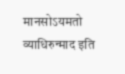मानसोऽयमतो व्याधिरुन्माद इति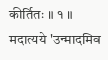कीर्तितः ॥ १ ॥ मदात्यये 'उन्मादमिव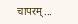चापरम्...